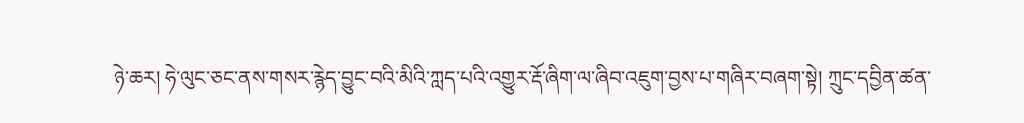ཉེ་ཆར། ཧེ་ལུང་ཅང་ནས་གསར་རྙེད་བྱུང་བའི་མིའི་ཀླད་པའི་འགྱུར་རྡོ་ཞིག་ལ་ཞིབ་འཇུག་བྱས་པ་གཞིར་བཞག་སྟེ། ཀྲུང་དབྱིན་ཚན་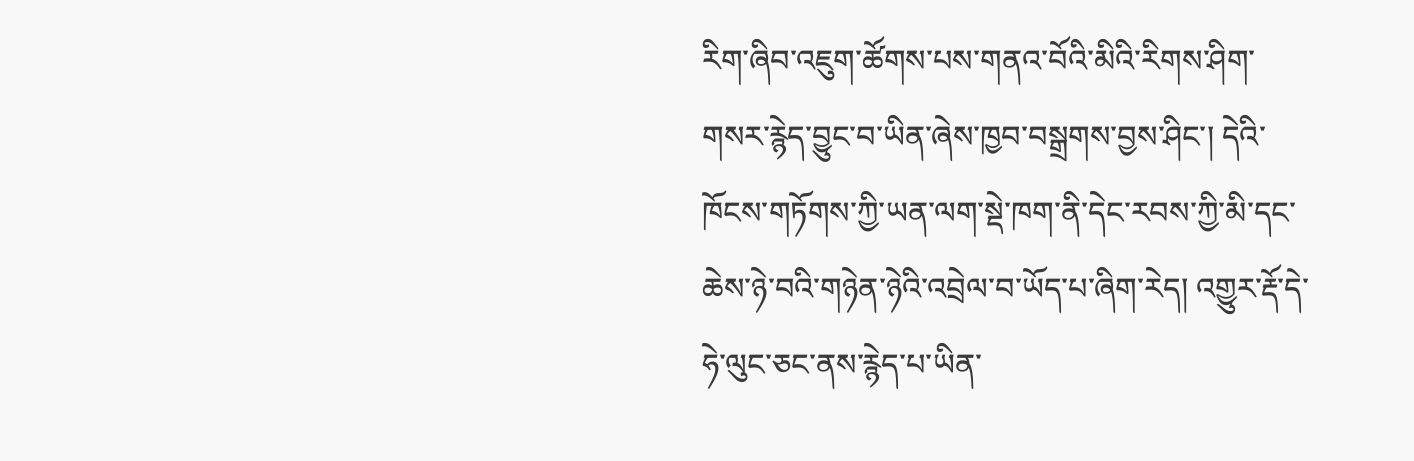རིག་ཞིབ་འཇུག་ཚོགས་པས་གནའ་བོའི་མིའི་རིགས་ཤིག་གསར་རྙེད་བྱུང་བ་ཡིན་ཞེས་ཁྱབ་བསྒྲགས་བྱས་ཤིང་། དེའི་ཁོངས་གཏོགས་ཀྱི་ཡན་ལག་སྡེ་ཁག་ནི་དེང་རབས་ཀྱི་མི་དང་ཆེས་ཉེ་བའི་གཉེན་ཉེའི་འབྲེལ་བ་ཡོད་པ་ཞིག་རེད། འགྱུར་རྡོ་དེ་ཧེ་ལུང་ཅང་ནས་རྙེད་པ་ཡིན་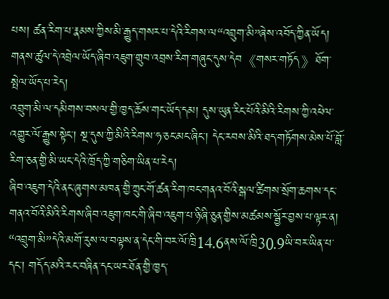པས། ཚན་རིག་པ་རྣམས་ཀྱིས་མི་རྒྱུད་གསར་པ་དེའི་རིགས་ལ“འབྲུག་མི”ཞེས་འབོད་ཀྱིན་ཡོད། གནས་ཚུལ་དེ་འབྲེལ་ཡོད་ཞིབ་འཇུག་གྲུབ་འབྲས་རིག་གཞུང་དུས་དེབ《གསར་གཏོད》ཐོག་སྤེལ་ཡོད་པ་རེད།
འབྲུག་མི་ལ་དམིགས་བསལ་གྱི་ཁྱད་ཆོས་གང་ཡོད་དམ། དུས་ཡུན་རིང་པོའི་མིའི་རིགས་ཀྱི་འཕེལ་འགྱུར་ལོ་རྒྱུས་སྟེང་། སྔ་དུས་ཀྱི་མིའི་རིགས་ཧ་ཅང་མང་ཞིང་། དེང་རབས་མིའི་ཐད་གཏོགས་མེས་པོ་བློ་རིག་ཅན་གྱི་མི་ཡང་དེའི་ཁྲོད་ཀྱི་གཅིག་ཡིན་པ་རེད།
ཞིབ་འཇུག་དེའི་ནང་ཞུགས་མཁན་གྱི་ཀྲུང་གོ་ཚན་རིག་ཁང་གནའ་བོའི་སྒལ་ཚིགས་སྲོག་ཆགས་དང་གནའ་བོའི་མིའི་རིགས་ཞིབ་འཇུག་ཁང་གི་ཞིབ་འཇུག་པ་ཉི་ཞི་ཅུན་གྱིས་མཚམས་སྦྱོར་བྱས་པ་ལྟར་ན། “འབྲུག་མི”དེའི་མགོ་རུས་ལ་བལྟས་ན་དེང་གི་བར་ལོ་ཁྲི14.6ནས་ལོ་ཁྲི30.9ཡི་བར་ཡིན་པ་དང་། གདོད་མའི་རང་བཞིན་དང་ཡར་ཐོན་གྱི་ཁྱད་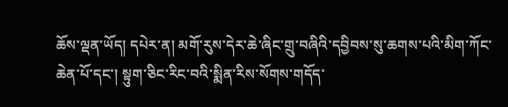ཆོས་ལྡན་ཡོད། དཔེར་ན། མགོ་རུས་དེར་ཆེ་ཞིང་གྲུ་བཞིའི་དབྱིབས་སུ་ཆགས་པའི་མིག་ཀོང་ཆེན་པོ་དང་། སྟུག་ཅིང་རིང་བའི་སྨིན་རིས་སོགས་གདོད་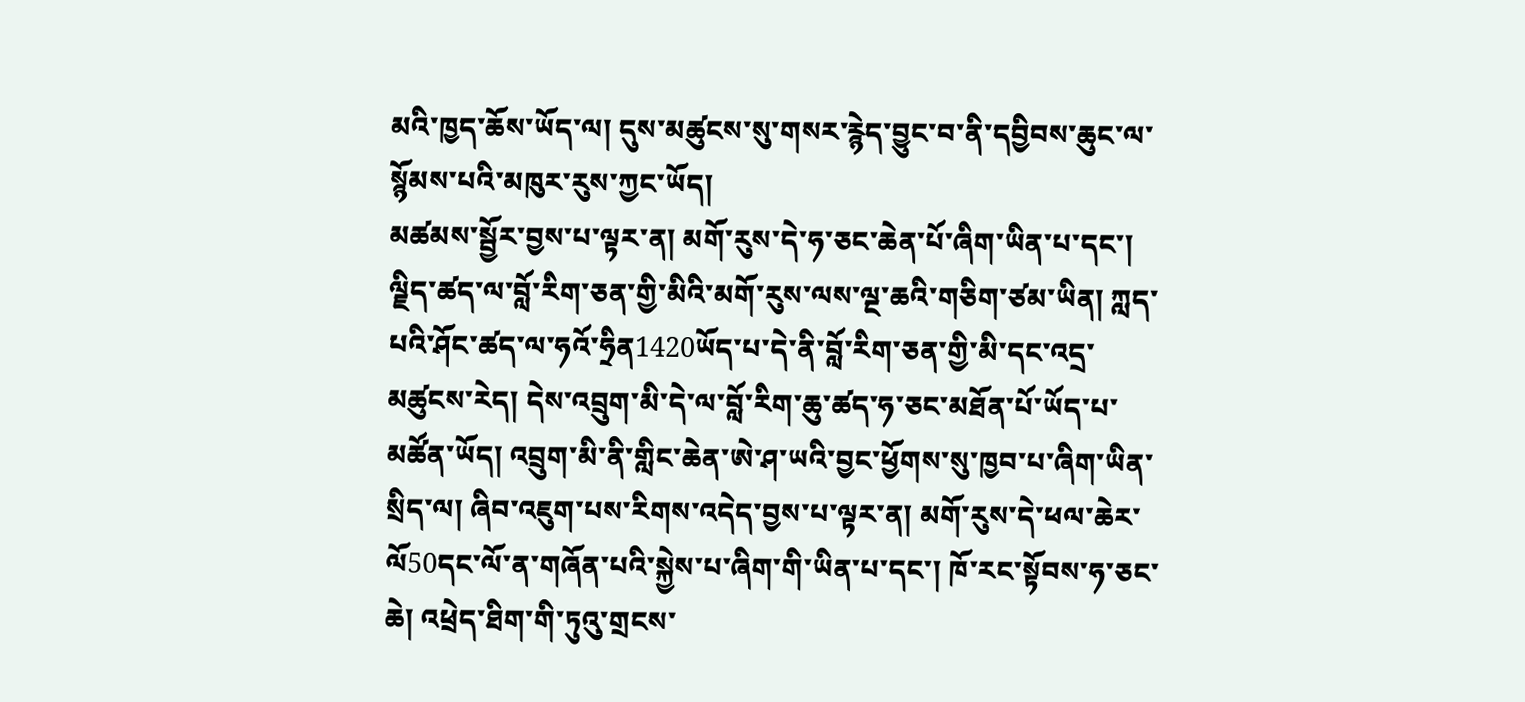མའི་ཁྱད་ཆོས་ཡོད་ལ། དུས་མཚུངས་སུ་གསར་རྙེད་བྱུང་བ་ནི་དབྱིབས་ཆུང་ལ་སྙོམས་པའི་མཁུར་རུས་ཀྱང་ཡོད།
མཚམས་སྦྱོར་བྱས་པ་ལྟར་ན། མགོ་རུས་དེ་ཧ་ཅང་ཆེན་པོ་ཞིག་ཡིན་པ་དང་། ལྗིད་ཚད་ལ་བློ་རིག་ཅན་གྱི་མིའི་མགོ་རུས་ལས་ལྔ་ཆའི་གཅིག་ཙམ་ཡིན། ཀླད་པའི་ཤོང་ཚད་ལ་ཧའོ་ཧྲིན1420ཡོད་པ་དེ་ནི་བློ་རིག་ཅན་གྱི་མི་དང་འདྲ་མཚུངས་རེད། དེས་འབྲུག་མི་དེ་ལ་བློ་རིག་ཆུ་ཚད་ཧ་ཅང་མཐོན་པོ་ཡོད་པ་མཚོན་ཡོད། འབྲུག་མི་ནི་གླིང་ཆེན་ཨེ་ཤ་ཡའི་བྱང་ཕྱོགས་སུ་ཁྱབ་པ་ཞིག་ཡིན་སྲིད་ལ། ཞིབ་འཇུག་པས་རིགས་འདེད་བྱས་པ་ལྟར་ན། མགོ་རུས་དེ་ཕལ་ཆེར་ལོ50དང་ལོ་ན་གཞོན་པའི་སྐྱེས་པ་ཞིག་གི་ཡིན་པ་དང་། ཁོ་རང་སྟོབས་ཧ་ཅང་ཆེ། འཕྲེད་ཐིག་གི་ཏུའུ་གྲངས་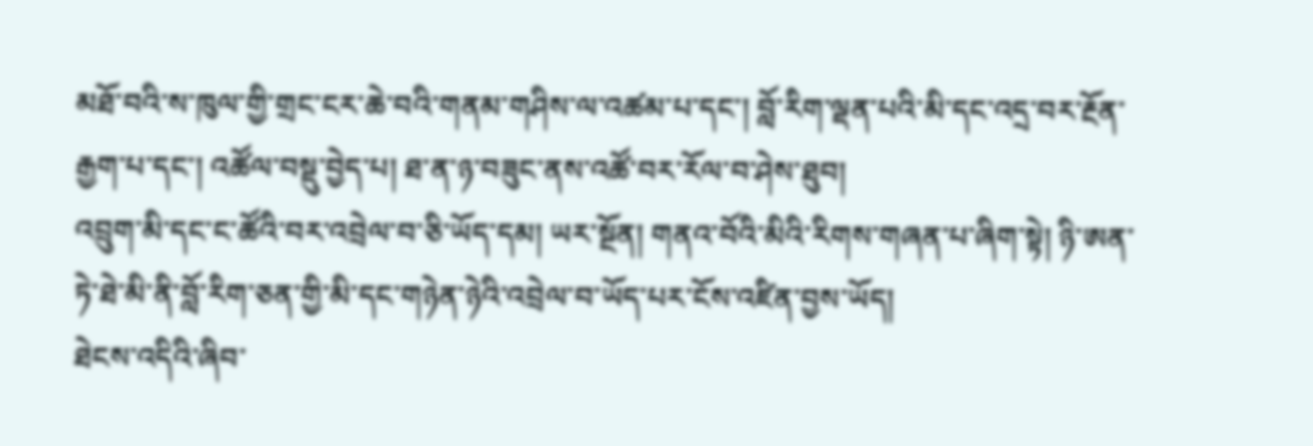མཐོ་བའི་ས་ཁུལ་གྱི་གྲང་ངར་ཆེ་བའི་གནམ་གཤིས་ལ་འཚམ་པ་དང་། བློ་རིག་ལྡན་པའི་མི་དང་འདྲ་བར་རྔོན་རྒྱག་པ་དང་། འཚོལ་བསྡུ་བྱེད་པ། ཐ་ན་ཉ་བཟུང་ནས་འཚོ་བར་རོལ་བ་ཤེས་ཐུབ།
འབྲུག་མི་དང་ང་ཚོའི་བར་འབྲེལ་བ་ཅི་ཡོད་དམ། ཡར་སྔོན། གནའ་བོའི་མིའི་རིགས་གཞན་པ་ཞིག་སྟེ། ཉི་ཨན་ཏེ་ཐེ་མི་ནི་བློ་རིག་ཅན་གྱི་མི་དང་གཉེན་ཉེའི་འབྲེལ་བ་ཡོད་པར་ངོས་འཛིན་བྱས་ཡོད།
ཐེངས་འདིའི་ཞིབ་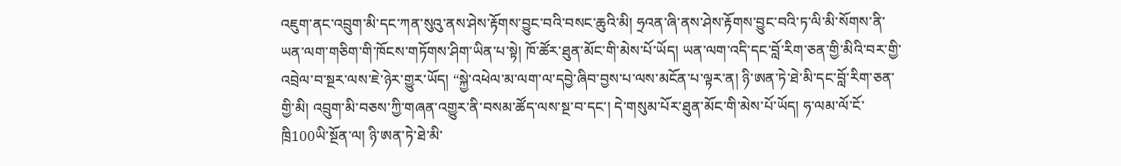འཇུག་ནང་འབྲུག་མི་དང་ཀན་སུའུ་ནས་ཤེས་རྟོགས་བྱུང་བའི་བསང་ཆུའི་མི། ཧྲའན་ཞི་ནས་ཤེས་རྟོགས་བྱུང་བའི་ཏ་ལི་མི་སོགས་ནི་ཡན་ལག་གཅིག་གི་ཁོངས་གཏོགས་ཤིག་ཡིན་པ་སྟེ། ཁོ་ཚོར་ཐུན་མོང་གི་མེས་པོ་ཡོད། ཡན་ལག་འདི་དང་བློ་རིག་ཅན་གྱི་མིའི་བར་གྱི་འབྲེལ་བ་སྔར་ལས་ཇེ་ཉེར་གྱུར་ཡོད། “སྐྱེ་འཕེལ་མ་ལག་ལ་དབྱེ་ཞིབ་བྱས་པ་ལས་མངོན་པ་ལྟར་ན། ཉི་ཨན་ཏེ་ཐེ་མི་དང་བློ་རིག་ཅན་གྱི་མི། འབྲུག་མི་བཅས་ཀྱི་གཞན་འགྱུར་ནི་བསམ་ཚོད་ལས་སྔ་བ་དང་། དེ་གསུམ་པོར་ཐུན་མོང་གི་མེས་པོ་ཡོད། ཧ་ལམ་ལོ་ངོ་ཁྲི100ཡི་སྔོན་ལ། ཉི་ཨན་ཏེ་ཐེ་མི་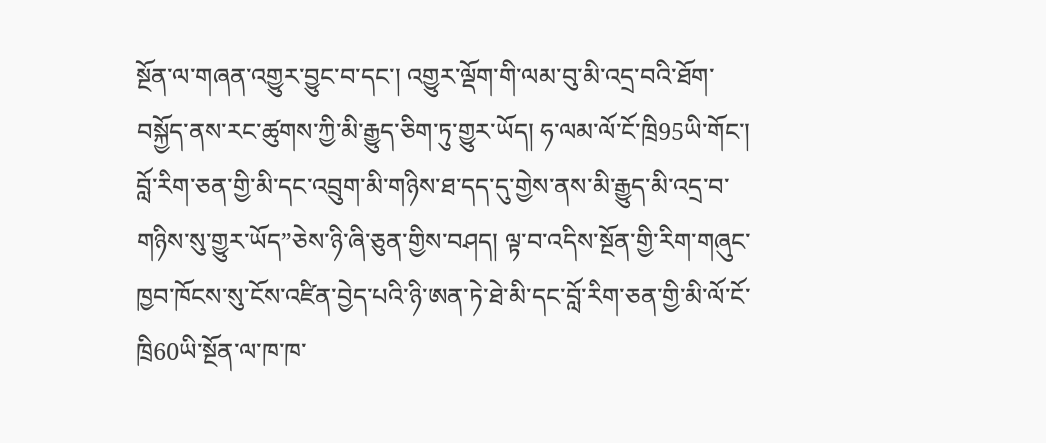སྔོན་ལ་གཞན་འགྱུར་བྱུང་བ་དང་། འགྱུར་ལྡོག་གི་ལམ་བུ་མི་འདྲ་བའི་ཐོག་བསྐྱོད་ནས་རང་ཚུགས་ཀྱི་མི་རྒྱུད་ཅིག་ཏུ་གྱུར་ཡོད། ཧ་ལམ་ལོ་ངོ་ཁྲི95ཡི་གོང་། བློ་རིག་ཅན་གྱི་མི་དང་འབྲུག་མི་གཉིས་ཐ་དད་དུ་གྱེས་ནས་མི་རྒྱུད་མི་འདྲ་བ་གཉིས་སུ་གྱུར་ཡོད”ཅེས་ཉི་ཞི་ཅུན་གྱིས་བཤད། ལྟ་བ་འདིས་སྔོན་གྱི་རིག་གཞུང་ཁྱབ་ཁོངས་སུ་ངོས་འཛིན་བྱེད་པའི་ཉི་ཨན་ཏེ་ཐེ་མི་དང་བློ་རིག་ཅན་གྱི་མི་ལོ་ངོ་ཁྲི60ཡི་སྔོན་ལ་ཁ་ཁ་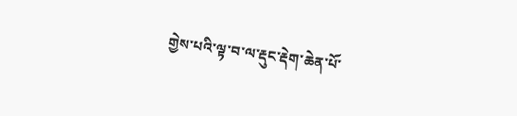གྱེས་པའི་ལྟ་བ་ལ་རྡུང་རྡེག་ཆེན་པོ་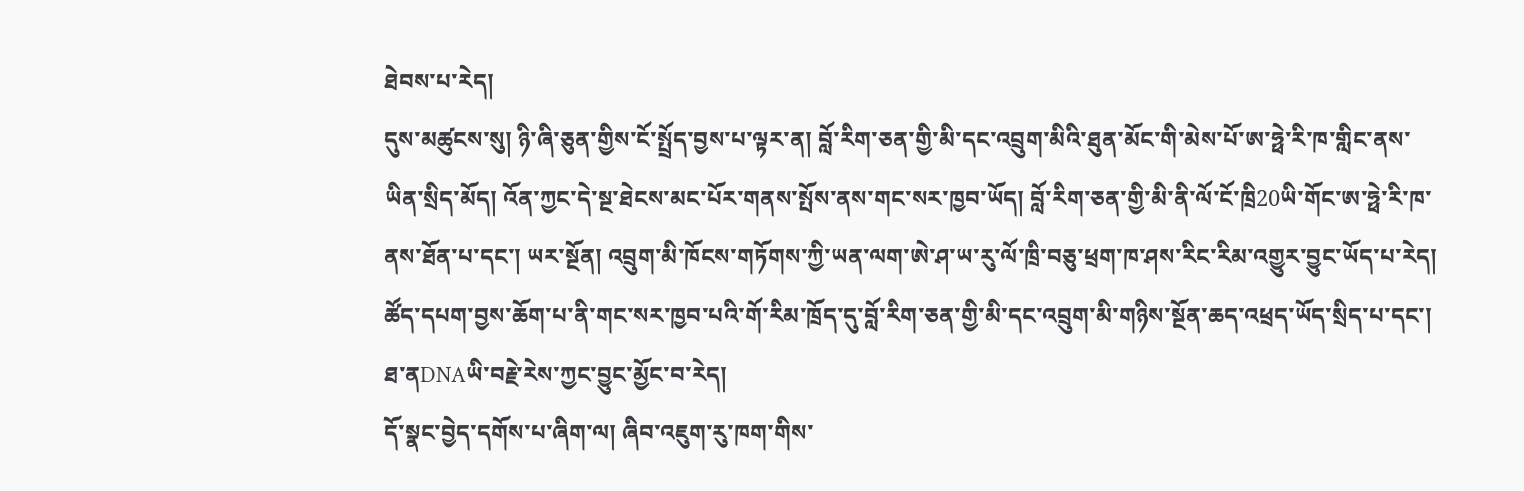ཐེབས་པ་རེད།
དུས་མཚུངས་སུ། ཉི་ཞི་ཅུན་གྱིས་ངོ་སྤྲོད་བྱས་པ་ལྟར་ན། བློ་རིག་ཅན་གྱི་མི་དང་འབྲུག་མིའི་ཐུན་མོང་གི་མེས་པོ་ཨ་ཧྥེ་རི་ཁ་གླིང་ནས་ཡིན་སྲིད་མོད། འོན་ཀྱང་དེ་སྔ་ཐེངས་མང་པོར་གནས་སྤོས་ནས་གང་སར་ཁྱབ་ཡོད། བློ་རིག་ཅན་གྱི་མི་ནི་ལོ་ངོ་ཁྲི20ཡི་གོང་ཨ་ཧྥེ་རི་ཁ་ནས་ཐོན་པ་དང་། ཡར་སྔོན། འབྲུག་མི་ཁོངས་གཏོགས་ཀྱི་ཡན་ལག་ཨེ་ཤ་ཡ་རུ་ལོ་ཁྲི་བཅུ་ཕྲག་ཁ་ཤས་རིང་རིམ་འགྱུར་བྱུང་ཡོད་པ་རེད།
ཚོད་དཔག་བྱས་ཆོག་པ་ནི་གང་སར་ཁྱབ་པའི་གོ་རིམ་ཁྲོད་དུ་བློ་རིག་ཅན་གྱི་མི་དང་འབྲུག་མི་གཉིས་སྔོན་ཆད་འཕྲད་ཡོད་སྲིད་པ་དང་། ཐ་ནDNAཡི་བརྗེ་རེས་ཀྱང་བྱུང་མྱོང་བ་རེད།
དོ་སྣང་བྱེད་དགོས་པ་ཞིག་ལ། ཞིབ་འཇུག་རུ་ཁག་གིས་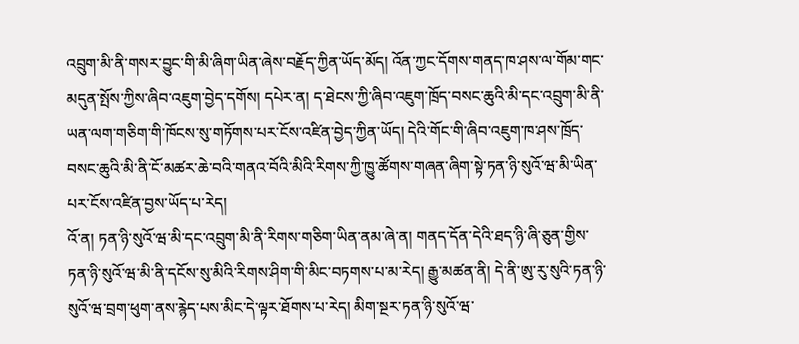འབྲུག་མི་ནི་གསར་བྱུང་གི་མི་ཞིག་ཡིན་ཞེས་བརྗོད་ཀྱིན་ཡོད་མོད། འོན་ཀྱང་དོགས་གནད་ཁ་ཤས་ལ་གོམ་གང་མདུན་སྤོས་ཀྱིས་ཞིབ་འཇུག་བྱེད་དགོས། དཔེར་ན། ད་ཐེངས་ཀྱི་ཞིབ་འཇུག་ཁྲོད་བསང་ཆུའི་མི་དང་འབྲུག་མི་ནི་ཡན་ལག་གཅིག་གི་ཁོངས་སུ་གཏོགས་པར་ངོས་འཛིན་བྱེད་ཀྱིན་ཡོད། དེའི་གོང་གི་ཞིབ་འཇུག་ཁ་ཤས་ཁྲོད་བསང་ཆུའི་མི་ནི་ངོ་མཚར་ཆེ་བའི་གནའ་བོའི་མིའི་རིགས་ཀྱི་ཁྱུ་ཚོགས་གཞན་ཞིག་སྟེ་ཏན་ཉི་སུའོ་ཝ་མི་ཡིན་པར་ངོས་འཛིན་བྱས་ཡོད་པ་རེད།
འོ་ན། ཏན་ཉི་སུའོ་ཝ་མི་དང་འབྲུག་མི་ནི་རིགས་གཅིག་ཡིན་ནམ་ཞེ་ན། གནད་དོན་དེའི་ཐད་ཉི་ཞི་ཅུན་གྱིས་ཏན་ཉི་སུའོ་ཝ་མི་ནི་དངོས་སུ་མིའི་རིགས་ཤིག་གི་མིང་བཏགས་པ་མ་རེད། རྒྱུ་མཚན་ནི། དེ་ནི་ཨུ་རུ་སུའི་ཏན་ཉི་སུའོ་ཝ་བྲག་ཕུག་ནས་རྙེད་པས་མིང་དེ་ལྟར་ཐོགས་པ་རེད། མིག་སྔར་ཏན་ཉི་སུའོ་ཝ་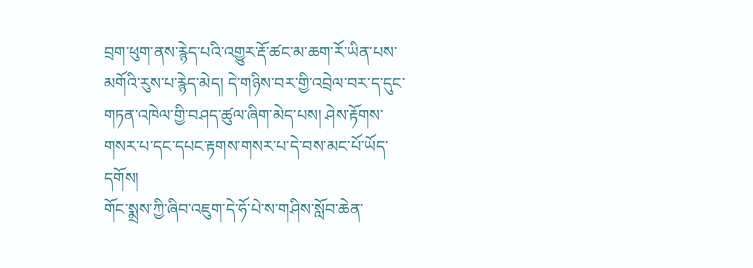བྲག་ཕུག་ནས་རྙེད་པའི་འགྱུར་རྡོ་ཚང་མ་ཆག་རོ་ཡིན་པས་མགོའི་རུས་པ་རྙེད་མེད། དེ་གཉིས་བར་གྱི་འབྲེལ་བར་ད་དུང་གཏན་འཁེལ་གྱི་བཤད་ཚུལ་ཞིག་མེད་པས། ཤེས་རྟོགས་གསར་པ་དང་དཔང་རྟགས་གསར་པ་དེ་བས་མང་པོ་ཡོད་དགོས།
གོང་སྨྲས་ཀྱི་ཞིབ་འཇུག་དེ་ཧོ་པེ་ས་གཤིས་སློབ་ཆེན་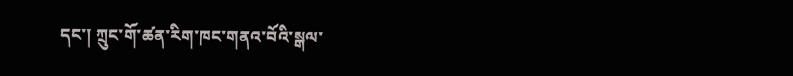དང་། ཀྲུང་གོ་ཚན་རིག་ཁང་གནའ་བོའི་སྒལ་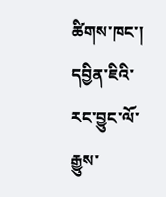ཚིགས་ཁང་། དབྱིན་ཇིའི་རང་བྱུང་ལོ་རྒྱུས་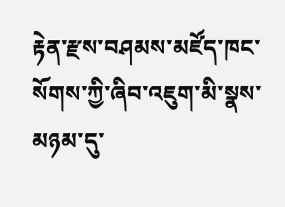རྟེན་རྫས་བཤམས་མཛོད་ཁང་སོགས་ཀྱི་ཞིབ་འཇུག་མི་སྣས་མཉམ་དུ་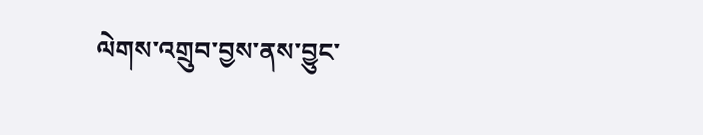ལེགས་འགྲུབ་བྱས་ནས་བྱུང་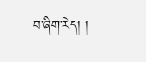བ་ཞིག་རེད། །